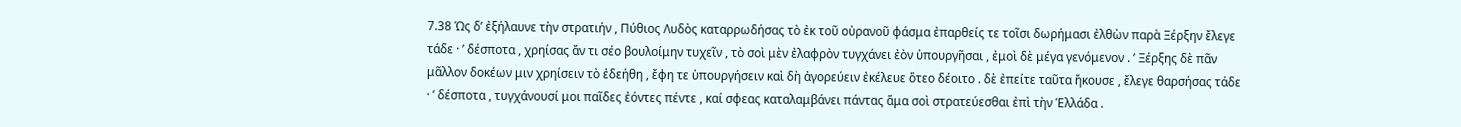7.38 Ὡς δ’ ἐξήλαυνε τὴν στρατιήν , Πύθιος Λυδὸς καταρρωδήσας τὸ ἐκ τοῦ οὐρανοῦ φάσμα ἐπαρθείς τε τοῖσι δωρήμασι ἐλθὼν παρὰ Ξέρξην ἔλεγε τάδε · ʹ δέσποτα , χρηίσας ἄν τι σέο βουλοίμην τυχεῖν , τὸ σοὶ μὲν ἐλαφρὸν τυγχάνει ἐὸν ὑπουργῆσαι , ἐμοὶ δὲ μέγα γενόμενον . ʹ Ξέρξης δὲ πᾶν μᾶλλον δοκέων μιν χρηίσειν τὸ ἐδεήθη , ἔφη τε ὑπουργήσειν καὶ δὴ ἀγορεύειν ἐκέλευε ὅτεο δέοιτο . δὲ ἐπείτε ταῦτα ἤκουσε , ἔλεγε θαρσήσας τάδε · ʹ δέσποτα , τυγχάνουσί μοι παῖδες ἐόντες πέντε , καί σφεας καταλαμβάνει πάντας ἅμα σοὶ στρατεύεσθαι ἐπὶ τὴν Ἑλλάδα .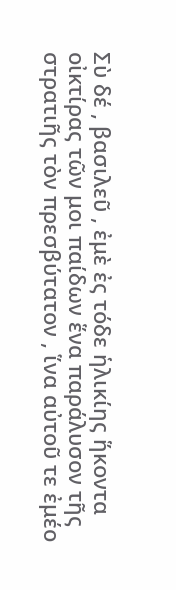Σὺ δέ , βασιλεῦ , ἐμὲ ἐς τόδε ἡλικίης ἥκοντα οἰκτίρας τῶν μοι παίδων ἕνα παράλυσον τῆς στρατιῆς τὸν πρεσβύτατον , ἵνα αὐτοῦ τε ἐμέο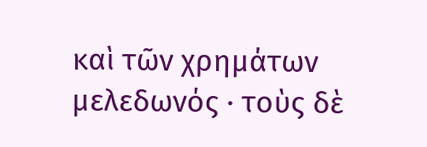καὶ τῶν χρημάτων μελεδωνός · τοὺς δὲ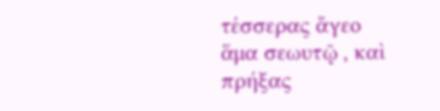τέσσερας ἄγεο ἅμα σεωυτῷ , καὶ πρήξας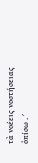τὰ νοέεις νοστήσειας ὀπίσω . ʹ